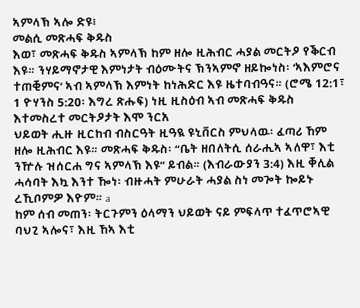ኣምላኽ ኣሎ ድዩ፧
መልሲ መጽሓፍ ቅዱስ
እወ፣ መጽሓፍ ቅዱስ ኣምላኽ ከም ዘሎ ዚሕብር ሓያል መርትዖ የቕርብ እዩ። ንሃይማኖታዊ እምነታት ብዕሙትና ኽንኣምኖ ዘይኰነስ፡ ‘ኣእምሮና ተጠቒምና’ ኣብ ኣምላኽ እምነት ከነሕድር እዩ ዜተባብዓና። (ሮሜ 12:1፣ 1 ዮሃንስ 5:20፡ እግረ ጽሑፍ) ነዚ ዚስዕብ ኣብ መጽሓፍ ቅዱስ እተመስረተ መርትዖታት እሞ ንርአ
ህይወት ሒዙ ዚርከብ ብስርዓት ዚዓዪ ዩኒቨርስ ምህላዉ፡ ፈጣሪ ኸም ዘሎ ዚሕብር እዩ። መጽሓፍ ቅዱስ፡ “ቤት ዘበለትሲ ሰራሒኣ ኣለዋ፣ እቲ ንዅሉ ዝሰርሐ ግና ኣምላኽ እዩ” ይብል። (እብራውያን 3:4) እዚ ቐሊል ሓሳባት እኳ እንተ ዀነ፡ ብዙሓት ምሁራት ሓያል ስነ መጐት ኰይኑ ረኺቦምዎ እዮም። a
ከም ሰብ መጠን፡ ትርጉምን ዕላማን ህይወት ናይ ምፍላጥ ተፈጥሮኣዊ ባህጊ ኣሎና፣ እዚ ኸኣ እቲ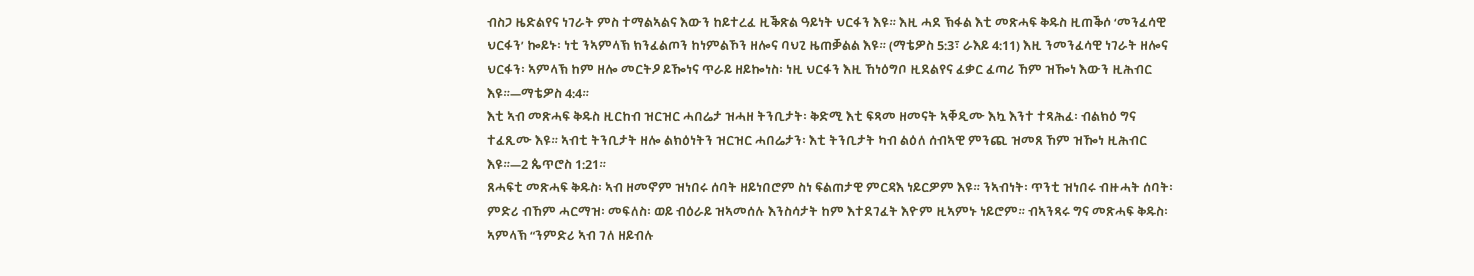ብስጋ ዜድልየና ነገራት ምስ ተማልኣልና እውን ከይተረፈ ዚቕጽል ዓይነት ህርፋን እዩ። እዚ ሓደ ኽፋል እቲ መጽሓፍ ቅዱስ ዚጠቕሶ ‘መንፈሳዊ ህርፋን’ ኰይኑ፡ ነቲ ንኣምላኽ ክንፈልጦን ከነምልኾን ዘሎና ባህጊ ዜጠቓልል እዩ። (ማቴዎስ 5:3፣ ራእይ 4:11) እዚ ንመንፈሳዊ ነገራት ዘሎና ህርፋን፡ ኣምላኽ ከም ዘሎ መርትዖ ይዀነና ጥራይ ዘይኰነስ፡ ነዚ ህርፋን እዚ ኸነዕግቦ ዚደልየና ፈቃር ፈጣሪ ኸም ዝዀነ እውን ዚሕብር እዩ።—ማቴዎስ 4:4።
እቲ ኣብ መጽሓፍ ቅዱስ ዚርከብ ዝርዝር ሓበሬታ ዝሓዘ ትንቢታት፡ ቅድሚ እቲ ፍጻመ ዘመናት ኣቐዲሙ እኳ እንተ ተጻሕፈ፡ ብልክዕ ግና ተፈጺሙ እዩ። ኣብቲ ትንቢታት ዘሎ ልክዕነትን ዝርዝር ሓበሬታን፡ እቲ ትንቢታት ካብ ልዕለ ሰብኣዊ ምንጪ ዝመጸ ኸም ዝዀነ ዚሕብር እዩ።—2 ጴጥሮስ 1:21።
ጸሓፍቲ መጽሓፍ ቅዱስ፡ ኣብ ዘመኖም ዝነበሩ ሰባት ዘይነበሮም ስነ ፍልጠታዊ ምርዳእ ነይርዎም እዩ። ንኣብነት፡ ጥንቲ ዝነበሩ ብዙሓት ሰባት፡ ምድሪ ብኸም ሓርማዝ፡ መፍለስ፡ ወይ ብዕራይ ዝኣመሰሉ እንስሳታት ከም እተደገፈት እዮም ዚኣምኑ ነይሮም። ብኣንጻሩ ግና መጽሓፍ ቅዱስ፡ ኣምላኽ “ንምድሪ ኣብ ገለ ዘይብሉ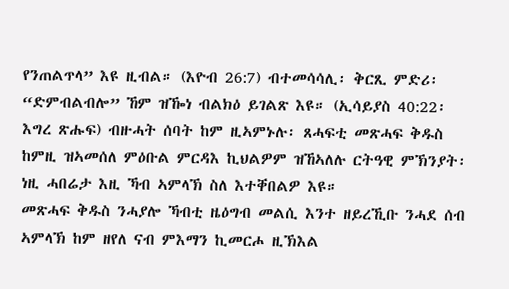የንጠልጥላ” እዩ ዚብል። (እዮብ 26:7) ብተመሳሳሊ፡ ቅርጺ ምድሪ፡ “ድምብልብሎ” ኸም ዝዀነ ብልክዕ ይገልጽ እዩ። (ኢሳይያስ 40:22፡ እግረ ጽሑፍ) ብዙሓት ሰባት ከም ዚኣምኑሉ፡ ጸሓፍቲ መጽሓፍ ቅዱስ ከምዚ ዝኣመሰለ ምዕቡል ምርዳእ ኪህልዎም ዝኸኣለሉ ርትዓዊ ምኽንያት፡ ነዚ ሓበሬታ እዚ ኻብ ኣምላኽ ስለ እተቐበልዎ እዩ።
መጽሓፍ ቅዱስ ንሓያሎ ኻብቲ ዜዕግብ መልሲ እንተ ዘይረኺቡ ንሓደ ሰብ ኣምላኽ ከም ዘየለ ናብ ምእማን ኪመርሖ ዚኽእል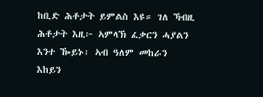ከቢድ ሕቶታት ይምልስ እዩ። ገለ ኻብዚ ሕቶታት እዚ፦ ኣምላኽ ፈቃርን ሓያልን እንተ ዀይኑ፡ ኣብ ዓለም መከራን እከይን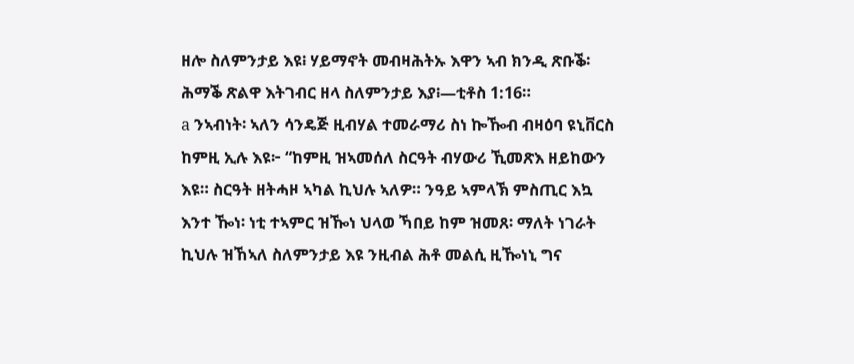ዘሎ ስለምንታይ እዩ፧ ሃይማኖት መብዛሕትኡ እዋን ኣብ ክንዲ ጽቡቕ፡ ሕማቕ ጽልዋ እትገብር ዘላ ስለምንታይ እያ፧—ቲቶስ 1:16።
a ንኣብነት፡ ኣለን ሳንዴጅ ዚብሃል ተመራማሪ ስነ ኰዀብ ብዛዕባ ዩኒቨርስ ከምዚ ኢሉ እዩ፦ “ከምዚ ዝኣመሰለ ስርዓት ብሃውሪ ኺመጽእ ዘይከውን እዩ። ስርዓት ዘትሓዞ ኣካል ኪህሉ ኣለዎ። ንዓይ ኣምላኽ ምስጢር እኳ እንተ ዀነ፡ ነቲ ተኣምር ዝዀነ ህላወ ኻበይ ከም ዝመጸ፡ ማለት ነገራት ኪህሉ ዝኸኣለ ስለምንታይ እዩ ንዚብል ሕቶ መልሲ ዚዀነኒ ግና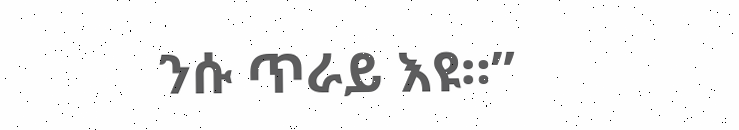ንሱ ጥራይ እዩ።”